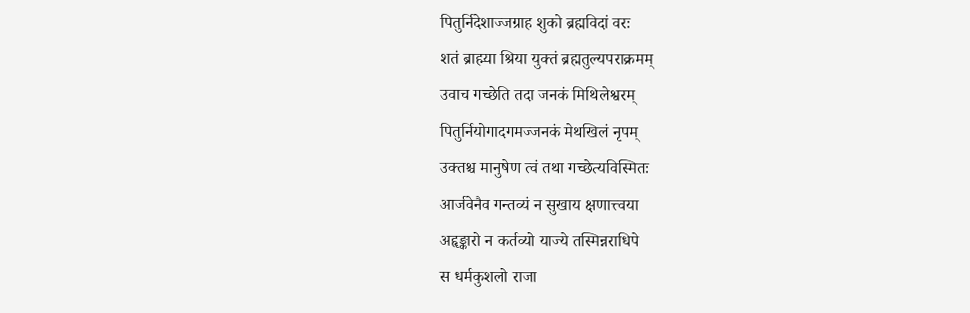पितुर्निदेशाज्जग्राह शुको ब्रह्मविदां वरः
शतं ब्राह्म्या श्रिया युक्तं ब्रह्मतुल्यपराक्रमम्
उवाच गच्छेति तदा जनकं मिथिलेश्वरम्
पितुर्नियोगादगमज्जनकं मेथखिलं नृपम्
उक्तश्च मानुषेण त्वं तथा गच्छेत्यविस्मितः
आर्जवेनैव गन्तव्यं न सुखाय क्षणात्त्वया
अहॄङ्कारो न कर्तव्यो याज्ये तस्मिन्नराधिपे
स धर्मकुशलो राजा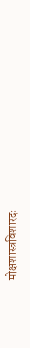मोक्षशास्त्रविशारदः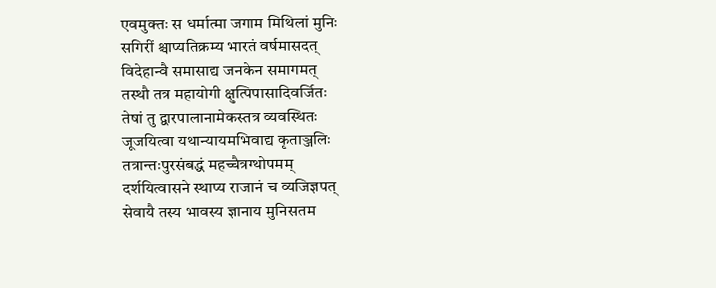एवमुक्तः स धर्मात्मा जगाम मिथिलां मुनिः
सगिरीं श्चाप्यतिक्रम्य भारतं वर्षमासदत्
विदेहान्वै समासाद्य जनकेन समागमत्
तस्थौ तत्र महायोगी क्षुत्पिपासादिवर्जितः
तेषां तु द्वारपालानामेकस्तत्र व्यवस्थितः
जूजयित्वा यथान्यायमभिवाद्य कृताञ्जलिः
तत्रान्तःपुरसंबद्धं महच्चैत्रग्थोपमम्
दर्शयित्वासने स्थाप्य राजानं च व्यजिज्ञपत्
सेवायै तस्य भावस्य ज्ञानाय मुनिसतम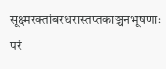सूक्ष्मरक्तांबरधरास्तप्तकाञ्चनभूषणाः
परं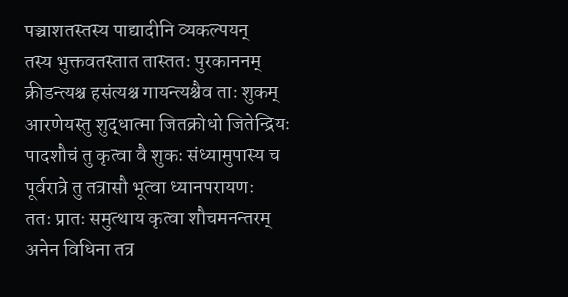पञ्चाशतस्तस्य पाद्यादीनि व्यकल्पयन्
तस्य भुक्तवतस्तात तास्ततः पुरकाननम्
क्रीडन्त्यश्च हसंत्यश्च गायन्त्यश्चैव ताः शुकम्
आरणेयस्तु शुद्धात्मा जितक्रोधो जितेन्द्रियः
पादशौचं तु कृत्वा वै शुकः संध्यामुपास्य च
पूर्वरात्रे तु तत्रासौ भूत्वा ध्यानपरायणः
ततः प्रातः समुत्थाय कृत्वा शौचमनन्तरम्
अनेन विधिना तत्र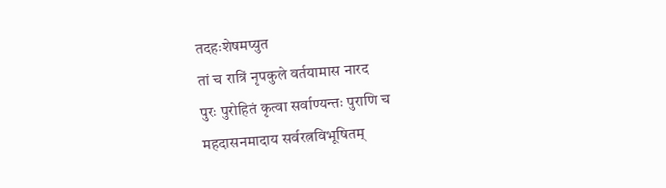तदहःशेषमप्युत
तां च रात्रिं नृपकुले वर्तयामास नारद
पुरः पुरोहितं कृत्वा सर्वाण्यन्तः पुराणि च
महदासनमादाय सर्वरत्नविभूषितम्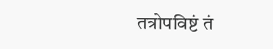तत्रोपविष्टं तं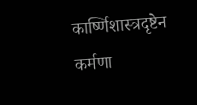कार्ष्णिशास्त्रदृष्टेन कर्मणा